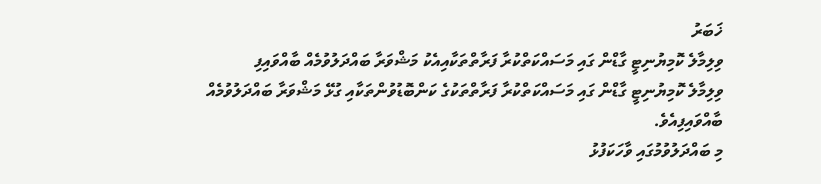ޚަބަރު
ވިލިމާލެ ކޮމިޔުނިޓީ ގާޑްން ގައި މަސައްކަތްކުރާ ފަރާތްތަކާއިއެކު މަޝްވަރާ ބައްދަލުވުމެއް ބާއްވައިފި
ވިލިމާލެ ކޮމިޔުނިޓީ ގާޑްން ގައި މަސައްކަތްކުރާ ފަރާތްތަކުގެ ކަންބޮޑުވުންތަކާއި ގުޅޭ މަޝްވަރާ ބައްދަލުވުމެއް ބާއްވައިފިއެވެ.
މި ބައްދަލުވުމުގައި ވާހަކަފުޅު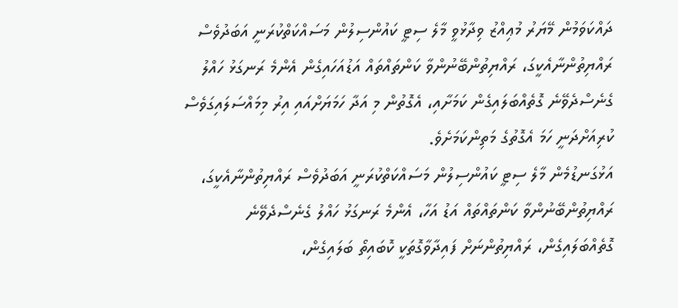ދައްކަވަމުން މޭޔަރު މުޢިއްޒު ވިދާޅުވީ މާލެ ސިޓީ ކައުންސިލުން މަސައްކަތްކުރަނީ އަބަދުވެސް ރައްޔިތުންނާއެކީގަ، ރައްޔިތުންބޭނުންވާ ކަންތައްތައް އަޑުއަހައިގެން އެންމެ ރަނގަޅު ހައްލު ގެނެސްދެވޭނެ ގޮތެއްބަލައިގެން ކަމަށާއި، އެގޮތުން މި އަދާ ހަމަޔަށްއައި އިރު މިމައްސަލައިގަވެސް ކުރިއަށްދަނީ ހަމަ އެގޮތުގެ މަތިންކަމަށެވެ.
އަޅުގަނޑުމެން މާލެ ސިޓީ ކައުންސިލުން މަސައްކަތްކުރަނީ އަބަދުވެސް ރައްޔިތުންނާއެކީގަ، ރައްޔިތުންބޭނުންވާ ކަންތައްތައް އަޑު އަހާ، އެންމެ ރަނގަޅު ހައްލު ގެނެސްދެވޭނެ ގޮތެއްބަލައިގެން، ރައްޔިތުންނަށް ފައިދާވާގޮތަކީ ކޮބައިތޯ ބަލައިގެން،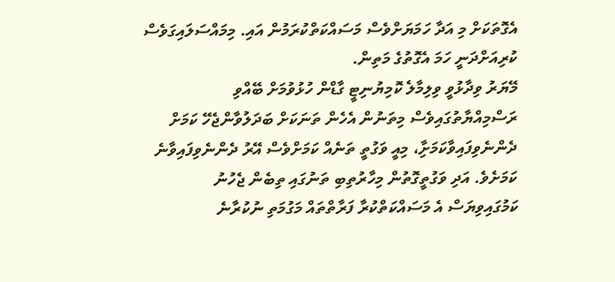އެގޮތަކަށް މި އަދާ ހަމަޔަށްވެސް މަސައްކަތްކުރަމުން އައި. މިމައްސަލައިގަވެސް ކުރިއަށްދަނީ ހަމަ އެގޮތުގެ މަތިން.
މޭޔަރު ވިދާޅުވީ ވިލިމާލެ ކޮމިޔުނިޓީ ގާޑްން ހުޅުވުމަށް ބޭއްވި ރަސްމިއްޔާތުގައިވެސް މިތަނުން އެހެން ތަނަކަށް ބަދަލުވާންޖެހޭ ކަމަށް ދެންނެވިފައިވާކަމަށާި، މިއީ ވަގުތީ ތަނެއް ކަމަށްވެސް އޭރު ދެންނެވިފައިވާނެ ކަމަށެވެ. އަދި ވަގުތީގޮތުން މިހާރުތިބި ތަނުގައި ތިބެން ޖެހުނު ކަމުގައިވިޔަސް އެ މަސައްކަތްކުރާ ފަރާތްތައް މަގުމަތި ނުކުރާނެ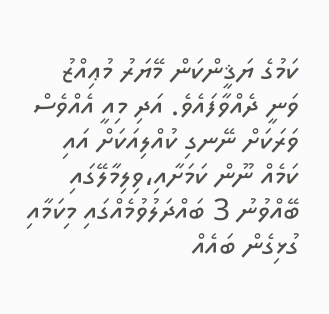ކަމުގެ ޔަޤީންކަން މޭޔަރު މުޢިއްޒު ވަނީ ދެއްވާފައެވެ. އަދި މިއީ އެއްވެސް ވަރަކަށް ނޭނގި ކުއްލިއަކަށް އައި ކަމެއް ނޫން ކަމަށާއި،ވިލިމާލޭގައި ބޭއްވުނު 3 ބައްދަލުވުމެއްގައި މިކަމާއި ގުޅިގެން ބައެއް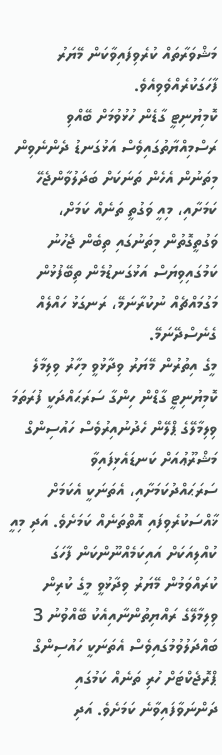މަޝްވަރާތައް ކުރެވިފައިވާކަން މޭޔަރު ފާހަގަކުރެއްވެވިއެވެ.
ކޮމިޔުނިޓީ ގާޑެން ހުޅުވުމަށް ބޭއްވި ރަސްމިއްޔާތުގައިވެސް އަޅުގަނޑު ދެންނެވިން މިތަނުން އެހެން ތަނަކަށް ބަދަލުވާންޖެހޭ ކަމަށާއި، މިއީ ވަގުތީ ތަނެއް ކަމަށް، ވަގުތީގޮތުން މިތަނުގައި ތިބެން ޖެހުނު ކަމުގައިވިޔަސް އަޅުގަނޑުމެން ތިބޭފުޅުން މަގުމައްޗެއް ނުކުރާނަމޭ، ރަނގަޅު ހައްލެއް ގެނެސްދޭނަމޭ.
މީގެ އިތުރުން މޭޔަރު ވިދާޅުވީ މިހާރު ވިލިމާލެ ކޮމިޔުނިޓީ ގާޑްން ހިންގާ ސަރަޙައްދަކީ ފުރަތަމަ ވިލިމާލޭގެ ޕްލޭން ހެދުނުއިރުވެސް ހައުސިންގް މަޝްރޫޢުއަށް ކަނޑައެޅިފައިވާ ސަރަޙައްދުކަމަށާއި، އެތަނަކީ އެކަމަށް ޚާއްސަކުރެވިފައި އޮތްތަނެއް ކަމަށެވެ. އަދި މިއީ ކުއްލިއަކަށް އައިކަމެއްނޫންކަން ފާހަގަ ކުރައްވަމުން މޭޔަރު ވިދާޅުވީ މީގެ ކުރިން ވިލިމާލޭގެ ރައްޔިތުންނާއިއެކު ބޭއްވުނު 3 ބައްދަލުވުމުގައިވެސް އެތަނަކީ ހައުސިންގް ޕްރޮޖެކްޓަށް ހުރި ތަނެއް ކަމުގައި ދަންނަވާފައިވާނެ ކަމަށެވެ. އަދި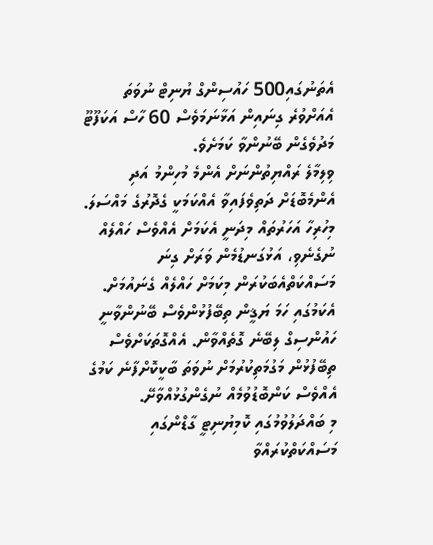އެތަނުގައި500 ހައުސިންގް ޔުނިޓް ނުވަތަ އެއަށްވުރެ ގިނައިން އަޅާނަމަވެސް 60 ހާސް އަކަފޫޓޫ މަދުވެގެން ބޭނުންވާ ކަމަށެވެ.
ވިލިމާލެ ރައްޔިތުންނަށް އެންމެ މުހިންމު އަދި އެންމެބޮޑަށް ދަތިވެފައިވާ އެއްކަމަކީ ގެދޮރުގެ މައްސަލަ. މިހުރިހާ އަހަރުތައް މިދަނީ އެކަމަށް އެއްވެސް ހައްލެއް ނުގެނެވި، އަޅުގަނޑުމެން ވަރަށް ގިނަ މަސައްކަތްއެބަކުރަން މިކަމަށް ހައްލެއް ގެނައުމަށް. އެކަމުގައި ހަމަ ޔަޤީން ތިބޭފުޅުންވެސް ބޭނުންވާނީ ހައުންސިގް ލިބޭނެ ގޮތެއްވާން. އެއްގޮތަކަށްވެސް ތިބޭފުޅުން މަގުމަތިކުރުމަށް ނުވަތަ ބާކީކޮށްފާނެ ކަމުގެ އެއްވެސް ކަންބޮޑުވުމެއް ނުގެންގުޅުއްވާށޭ.
މި ބައްދަލުވުމުގައި ކޮމިޔުނިޓީ ގާޑްންގައި މަސައްކަތްކުރައްވާ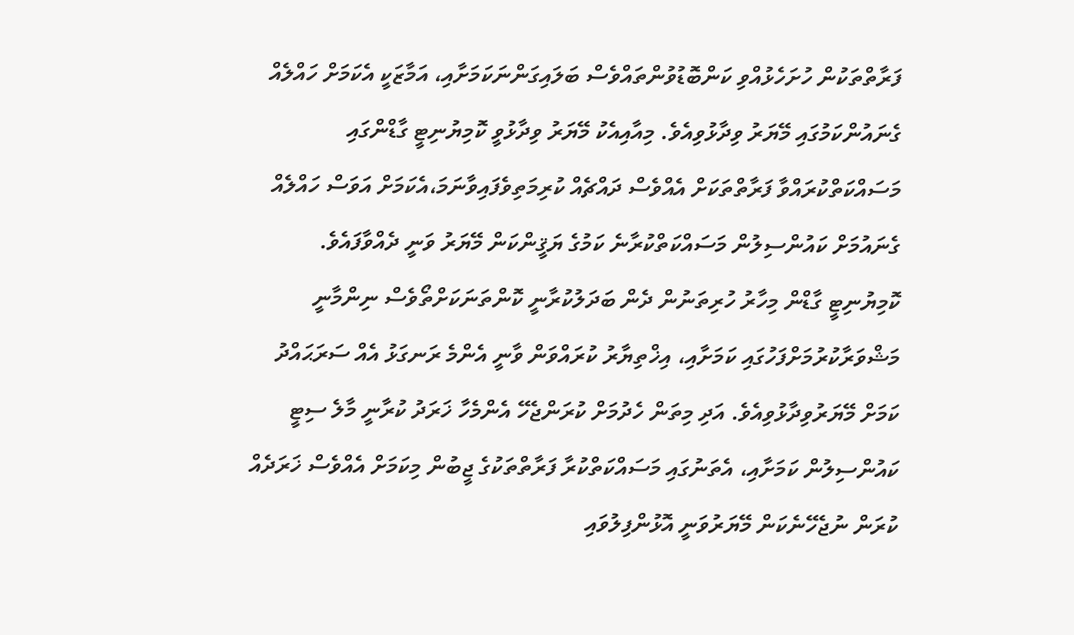ފަރާތްތަކުން ހުށަހެޅުއްވި ކަންބޮޑުވުންތައްވެސް ބަލައިގަންނަކަމަށާއި، އަމާޒަކީ އެކަމަށް ހައްލެއް ގެނައުންކަމުގައި މޭޔަރު ވިދާޅުވިއެވެ. މިއާއިއެކު މޭޔަރު ވިދާޅުވީ ކޮމިޔުނިޓީ ގާޑްންގައި މަސައްކަތްކުރައްވާ ފަރާތްތަކަށް އެއްވެސް ދައްޗެއް ކުރިމަތިވެފައިވާނަމަ،އެކަމަށް އަވަސް ހައްލެއް ގެނައުމަށް ކައުންސިލުން މަސައްކަތްކުރާނެ ކަމުގެ ޔަޤީންކަން މޭޔަރު ވަނީ ދެއްވާފައެވެ.
ކޮމިޔުނިޓީ ގާޑްން މިހާރު ހުރިތަނުން ދެން ބަދަލުކުރާނީ ކޮންތަނަކަށްތޯވެސް ނިންމާނީ މަޝްވަރާކުރުމަށްފަހުގައި ކަމަށާއި، އިޚްތިޔާރު ކުރައްވަން ވާނީ އެންމެ ރަނގަޅު އެއް ސަރަޙައްދު ކަމަށް މޭޔަރުވިދާޅުވިއެވެ. އަދި މިތަން ހެދުމަށް ކުރަންޖެހޭ އެންމެހާ ޚަރަދު ކުރާނީ މާލެ ސިޓީ ކައުންސިލުން ކަމަށާއި، އެތަނުގައި މަސައްކަތްކުރާ ފަރާތްތަކުގެ ޖީބުން މިކަމަށް އެއްވެސް ޚަރަދެއް ކުރަން ނުޖެހޭނެކަން މޭޔަރުވަނީ އޮޅުންފިލުވައި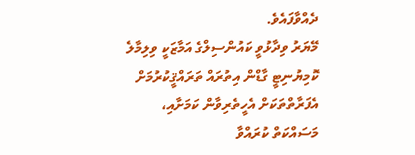ދެއްވާފައެވެ.
މޭޔަރު ވިދާޅުވީ ކައުންސިލްގެ އަމާޒަކީ ވިލިމާލެ ކޮމިޔުނިޓީ ގާޑްން އިތުރައް ތަރައްޤީކުރުމަށް އެފަރާތްތަކަށް އެހީތެރިވާން ކަމަށާއި، މަސައްކަތް ކުރައްވާ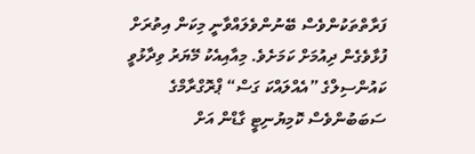ފަރާތްތަކުންވެސް ބޭނުންވެލައްވާނީ މިކަން އިތުރަށް ފުޅާވެގެން ދިއުމަށް ކަމަށެވެ. މިއާއިއެކު މޭޔަރު ވިދާޅުވީ ކައުންސިލްގެ ”އެއްލައްކަ ގަސް“ ޕްރޮގްރާމްގެ ސަބަބުންވެސް ކޮމިޔުނިޓީ ގާޑްން އަށް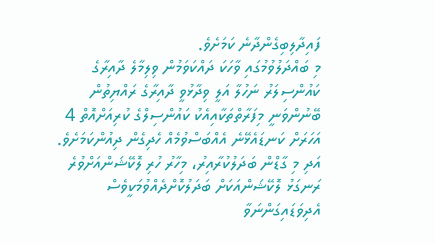ފައިދާލިބިގެންދާނެ ކަމަށެވެ.
މި ބައްދަލުވުމުގައި ވާހަކަ ދައްކަވަމުން ވިލިމާލެ ދާއިރާގެ ކައުންސިލަރު ނަހުލާ އަލީ ވިދާޅުވީ ދާއިރާގެ ރައްޔިތުން ބޭނުންވަނީ މިފަރާތްތަކާއިއެކު ކައުންސިލްގެ ކުރިއަށްއޮތް 4 އަހަރަށް ކަނޑައެޅޭނެ އެއްބަސްވުމެއް ހެދިގެން ދިއުންކަމަށެވެ. އަދި މި ގާޑްން ބަދަލުކުރާއިރު، މިހާރު ހުރި ލޮކޭޝަންއަށްވުރެ ރަނގަޅު ލޮކޭޝަންއަކަށް ބަދަލުކޮށްދެއްވުމަކީވެސް އެދިވަޑައިގަންނަވާ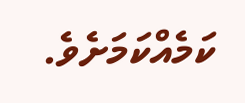ކަމެއްކަމަށެވެ.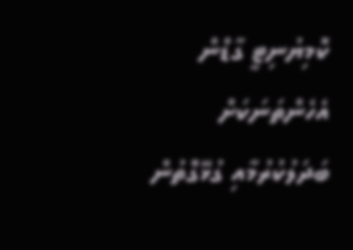ކޮމިޔުނިޓީ ގާޑްން އެހެންތަނަކަށް ބަދަލުކުރުމާއި ގުޅޭގޮތުން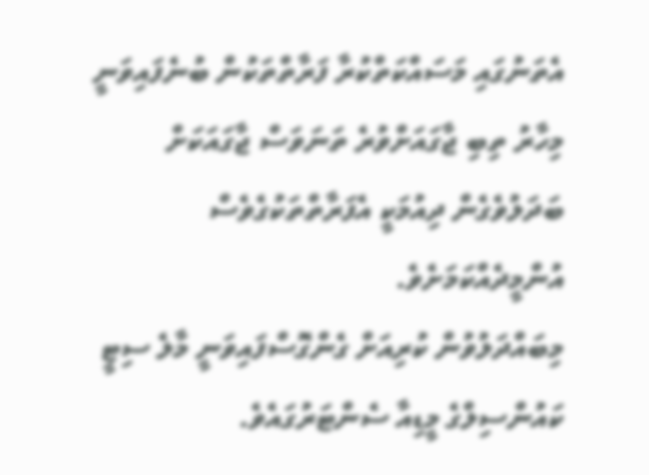އެތަނުގައި މަސައްކަތްކުރާ ފަރާތްތަކުން ބުނެފައިވަނީ މިހާރު ތިބި ޖާގައަށްވުރެ ތަނަވަސް ޖާގައަކަށް ބަދަލުވެގެން ދިއުމަކީ އެފަރާތްތަކުގެވެސް އުންމީދެއްކަމަށެވެ.
މިބައްދަލުވުން ކުރިއަށް ގެންގޮސްފައިވަނީ މާލެ ސިޓީ ކައުންސިލްގެ މީޑިއާ ސެންޓަރުގައެވެ.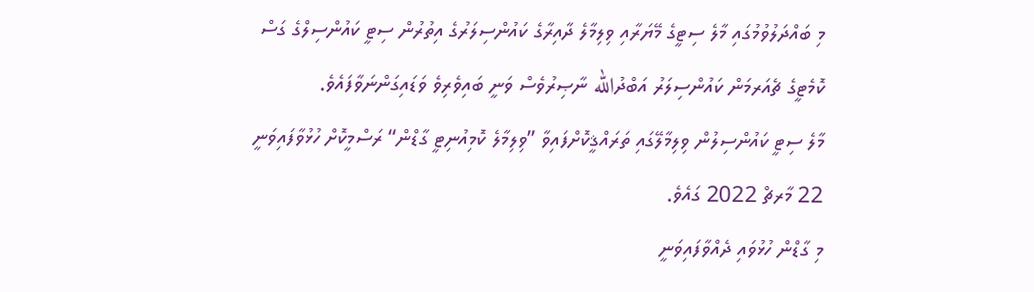މި ބައްދަލުވުމުގައި މާލެ ސިޓީގެ މޭޔަރާއި ވިލިމާލެ ދާއިރާގެ ކައުންސިލަރުގެ އިތުރުން ސިޓީ ކައުންސިލްގެ ގަސް ކޮމެޓީގެ ޗެއަރމަން ކައުންސިލަރު އަބްދުالله ނާޞިރުވެސް ވަނީ ބައިވެރިވެ ވަޑައިގަންނަވާފައެވެ.
މާލެ ސިޓީ ކައުންސިލުން ވިލިމާލޭގައި ތަރައްޤީކޮށްފައިވާ ”ވިލިމާލެ ކޮމިއުނިޓީ ގާޑްން“ ރަސްމީކޮށް ހުޅުވާފައިވަނީ 22 މާރޗް 2022 ގައެވެ.
މި ގާޑްން ހުޅުވައި ދެއްވާފައިވަނީ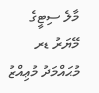މާލެ ސިޓީގެ މޭޔަރު ޑރ މުޙައްމަދު މުޢިއްޒު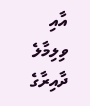އާއި ވިލިމާލެ ދާއިރާގެ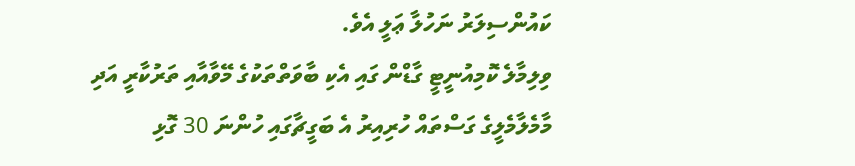ކައުންސިލަރު ނަހުލާ ޢަލީ އެވެ.
ވިލިމާލެ ކޮމިއުނީޓީ ގާޑްން ގައި އެކި ބާވަތްތަކުގެ މޭވާއާއި ތަރުކާރީ އަދި މާމެލާމެލީގެ ގަސްތައް ހުރިއިރު އެ ބަގީޗާގައި ހުންނަ 30 ގޮޅި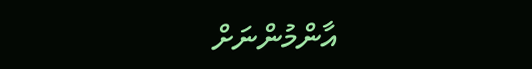އާންމުންނަށް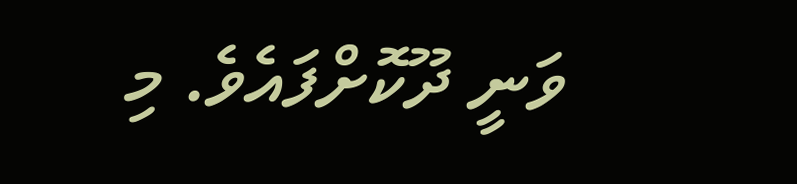ވަނީ ދޫކޮށްފައެވެ. މި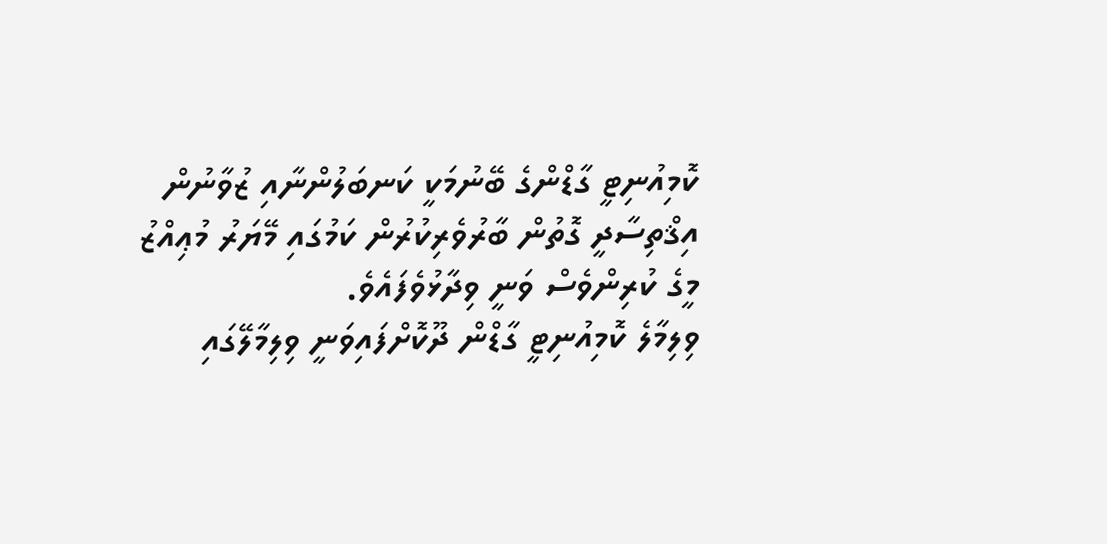ކޮމިއުނިޓީ ގާޑްންގެ ބޭނުމަކީ ކަނބަލުންނާއި ޒުވާނުން އިޤްތިސާދީ ގޮތުން ބާރުވެރިކުރުން ކަމުގައި މޭޔަރު މުޢިއްޒު މީގެ ކުރިންވެސް ވަނީ ވިދާޅުވެފައެވެ.
ވިލިމާލެ ކޮމިއުނިޓީ ގާޑްން ދޫކޮށްފައިވަނީ ވިލިމާލޭގައި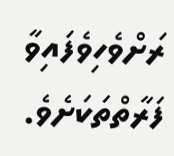ރަށްވެހިވެފައިވާ ފަރާތްތަކަށެވެ.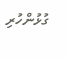ގުޅުންހުރި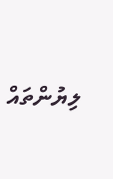ލިޔުންތައް